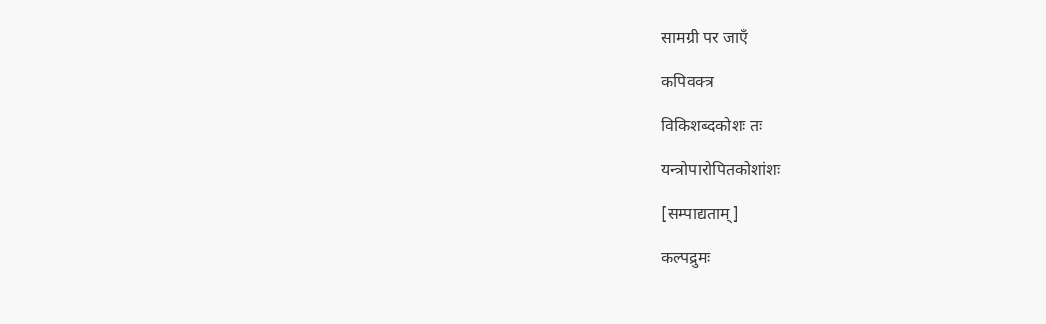सामग्री पर जाएँ

कपिवक्त्र

विकिशब्दकोशः तः

यन्त्रोपारोपितकोशांशः

[सम्पाद्यताम्]

कल्पद्रुमः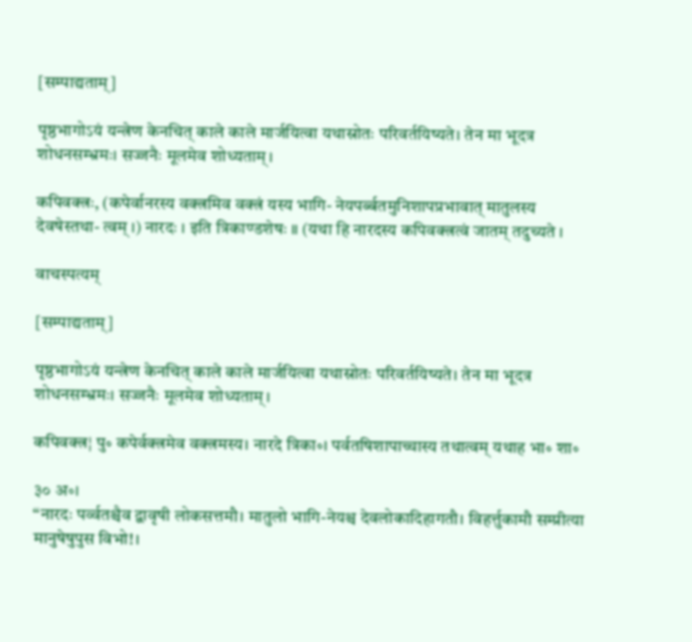[सम्पाद्यताम्]

पृष्ठभागोऽयं यन्त्रेण केनचित् काले काले मार्जयित्वा यथास्रोतः परिवर्तयिष्यते। तेन मा भूदत्र शोधनसम्भ्रमः। सज्जनैः मूलमेव शोध्यताम्।

कपिवक्त्रः, (कपेर्वानरस्य वक्त्रमिव वक्त्रं यस्य भागि- नेयपर्ब्बतमुनिशापप्रभावात् मातुलस्य देवषेस्तथा- त्वम् ।) नारदः । इति त्रिकाण्डशेषः ॥ (यथा हि नारदस्य कपिवक्त्रत्वं जातम् तदुच्यते ।

वाचस्पत्यम्

[सम्पाद्यताम्]

पृष्ठभागोऽयं यन्त्रेण केनचित् काले काले मार्जयित्वा यथास्रोतः परिवर्तयिष्यते। तेन मा भूदत्र शोधनसम्भ्रमः। सज्जनैः मूलमेव शोध्यताम्।

कपिवक्त्र¦ पु॰ कपेर्वक्त्रमेव वक्त्रमस्य। नारदे त्रिका॰। पर्वतषिशापाच्चास्य तथात्वम् यथाह भा॰ शा॰

३० अ॰।
“नारदः पर्व्वतश्चैव द्वावृषी लोकसत्तमौ। मातुलो भागि-नेयश्च देवलोकादिहागतौ। विहर्त्तुकामौ सम्प्रीत्या मानुषेषुपुस विभो!।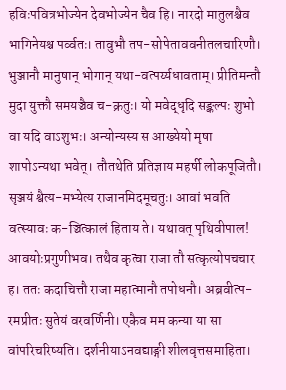हविःपवित्रभोज्येन देवभोज्येन चैव हि। नारदो मातुलश्चैव भागिनेयश्च पर्व्वतः। तावुभौ तप-सोपेताववनीतलचारिणौ। भुञ्जानौ मानुषान् भोगान् यथा-वत्पर्य्यधावताम्। प्रीतिमन्तौ मुदा युक्तौ समयञ्चैव च-क्रतुः। यो मवेद्धृदि सङ्कल्पः शुभो वा यदि वाऽशुभः। अन्योन्यस्य स आख्येयो मृषा शापोऽन्यथा भवेत्। तौतथेति प्रतिज्ञाय महर्षी लोकपूजितौ। सृञ्जयं श्वैत्य-मभ्येत्य राजानमिदमूचतुः। आवां भवति वत्स्यावः क-ञ्चित्कालं हिताय ते। यथावत् पृथिवीपाल! आवयोःप्रगुणीभव। तथैव कृत्वा राजा तौ सत्कृत्योपचचार ह। ततः कदाचित्तौ राजा महात्मानौ तपोधनौ। अब्रवीत्प-रमप्रीतः सुतेयं वरवर्णिनी। एकैव मम कन्या या सा वांपरिचरिष्यति। दर्शनीयाऽनवद्याङ्गी शीलवृत्तसमाहिता।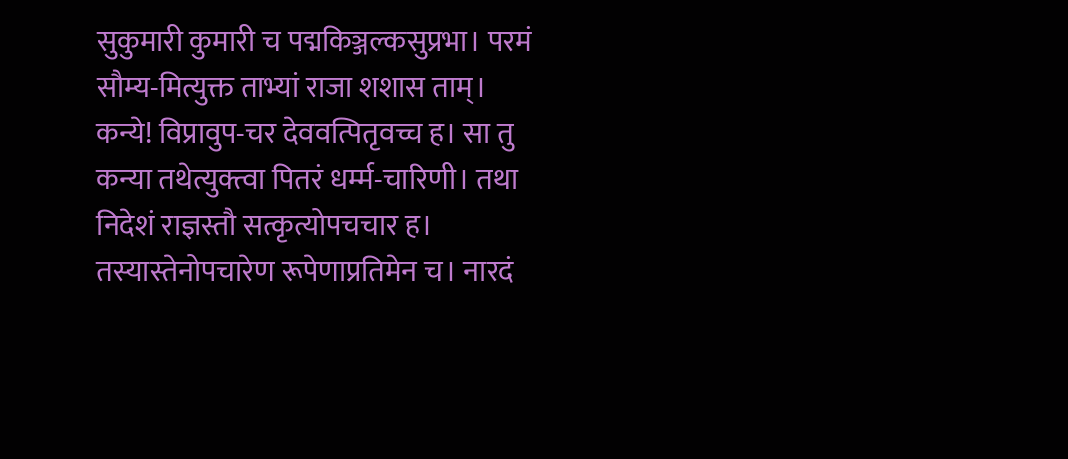सुकुमारी कुमारी च पद्मकिञ्जल्कसुप्रभा। परमं सौम्य-मित्युक्त ताभ्यां राजा शशास ताम्। कन्ये! विप्रावुप-चर देववत्पितृवच्च ह। सा तु कन्या तथेत्युक्त्वा पितरं धर्म्म-चारिणी। तथा निदेशं राज्ञस्तौ सत्कृत्योपचचार ह। तस्यास्तेनोपचारेण रूपेणाप्रतिमेन च। नारदं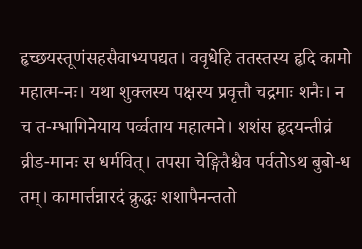हृच्छयस्तूणंसहसैवाभ्यपद्यत। ववृधेहि ततस्तस्य हृदि कामो महात्म-नः। यथा शुक्लस्य पक्षस्य प्रवृत्तौ चद्रमाः शनैः। न च त-म्भागिनेयाय पर्व्वताय महात्मने। शशंस हृदयन्तीव्रं व्रीड-मानः स धर्मवित्। तपसा चेङ्गितैश्चैव पर्वतोऽथ बुबो-ध तम्। कामार्त्तन्नारदं क्रुद्धः शशापैनन्ततो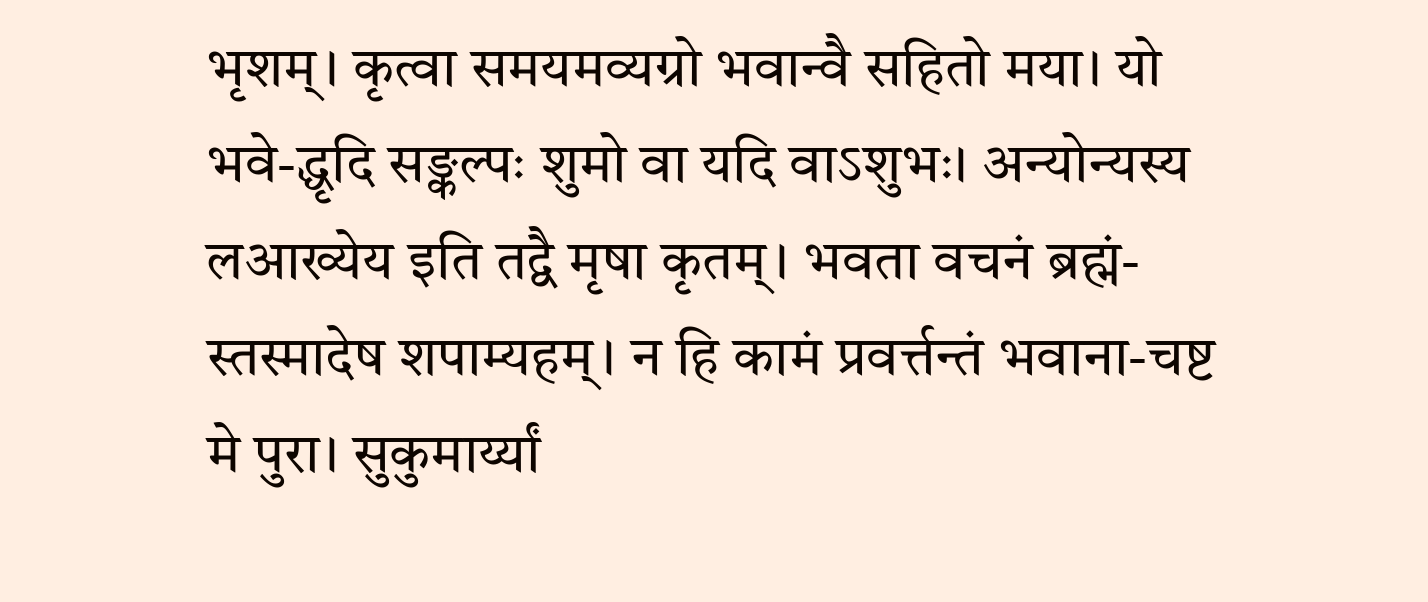भृशम्। कृत्वा समयमव्यग्रो भवान्वै सहितो मया। यो भवे-द्धृदि सङ्कल्पः शुमो वा यदि वाऽशुभः। अन्योन्यस्य लआख्येय इति तद्वै मृषा कृतम्। भवता वचनं ब्रह्मं-स्तस्मादेष शपाम्यहम्। न हि कामं प्रवर्त्तन्तं भवाना-चष्ट मे पुरा। सुकुमार्य्यां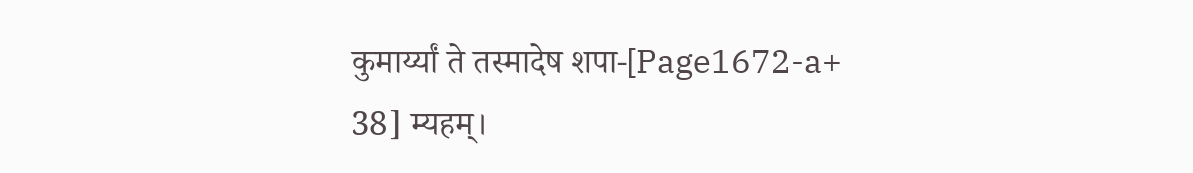कुमार्य्यां ते तस्मादेष शपा-[Page1672-a+ 38] म्यहम्।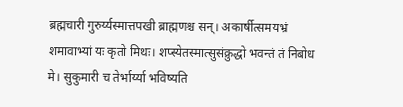ब्रह्मचारी गुरुर्य्यस्मात्तपखी ब्राह्मणश्च सन्। अकार्षीत्समयभ्रं शमावाभ्यां यः कृतो मिथः। शप्स्येतस्मात्सुसंक्रुद्धो भवन्तं तं निबोध मे। सुकुमारी च तेर्भार्य्या भविष्यति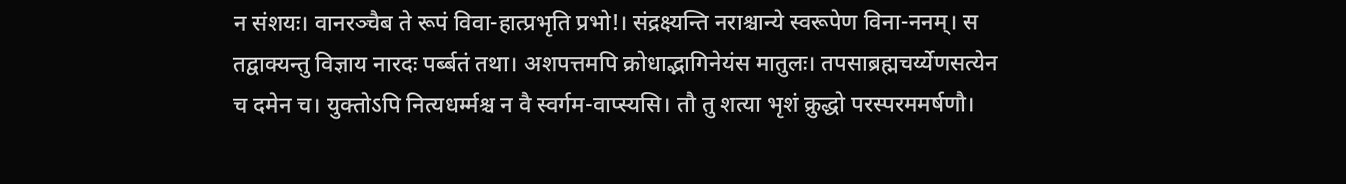न संशयः। वानरञ्चैब ते रूपं विवा-हात्प्रभृति प्रभो!। संद्रक्ष्यन्ति नराश्चान्ये स्वरूपेण विना-ननम्। स तद्वाक्यन्तु विज्ञाय नारदः पर्ब्बतं तथा। अशपत्तमपि क्रोधाद्भागिनेयंस मातुलः। तपसाब्रह्मचर्य्येणसत्येन च दमेन च। युक्तोऽपि नित्यधर्म्मश्च न वै स्वर्गम-वाप्स्यसि। तौ तु शत्या भृशं क्रुद्धो परस्परममर्षणौ।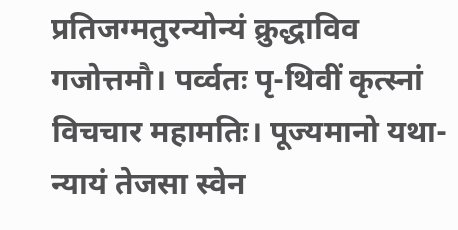प्रतिजग्मतुरन्योन्यं क्रुद्धाविव गजोत्तमौ। पर्व्वतः पृ-थिवीं कृत्स्नां विचचार महामतिः। पूज्यमानो यथा-न्यायं तेजसा स्वेन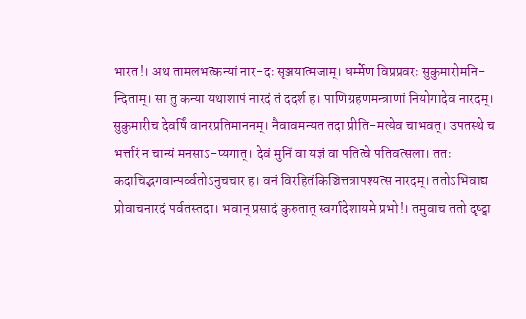भारत!। अथ तामलभत्कन्यां नार-दः सृञ्जयात्मजाम्। धर्म्मेण विप्रप्रवरः सुकुमारोमनि-न्दिताम्। सा तु कन्या यथाशापं नारदं तं ददर्श ह। पाणिग्रहणमन्त्राणां नियोगादेव नारदम्। सुकुमारीच देवर्षिं वानरप्रतिमाननम्। नैवावमन्यत तदा प्रीति-मत्येव चाभवत्। उपतस्थे च भर्त्तारं न चान्यं मनसाऽ-प्यगात्। देवं मुनिं वा यज्ञं वा पतित्वे पतिवत्सला। ततः कदाचिद्भगवान्पर्व्वतोऽनुचचार ह। वनं विरहितंकिञ्चित्तत्रापश्यत्स नारदम्। ततोऽभिवाद्य प्रोवाचनारदं पर्वतस्तदा। भवान् प्रसादं कुरुतात् स्वर्गादेशायमे प्रभो!। तमुवाच ततो दृष्ट्वा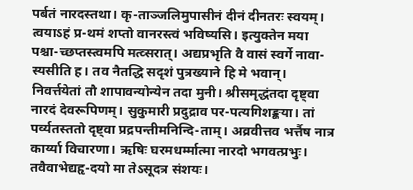पर्बतं नारदस्तथा। कृ-ताञ्जलिमुपासीनं दीनं दीनतरः स्वयम्। त्वयाऽहं प्र-थमं शप्तो वानरस्त्वं भविष्यसि। इत्युक्तेन मया पश्चा-च्छप्तस्त्वमपि मत्व्सरात्। अद्यप्रभृति वै वासं स्वर्गे नावा-स्यसीति ह। तव नैतद्धि सदृशं पुत्रख्याने हि मे भवान्। निवर्त्तयेतां तौ शापावन्योन्येन तदा मुनी। श्रीसमृद्धंतदा दृष्ट्वा नारदं देवरूपिणम्। सुकुमारी प्रदुद्राव पर-पत्यगिशङ्कया। तां पर्व्यतस्ततो दृष्ट्वा प्रद्रपन्तीमनिन्दि-ताम्। अव्रवीत्तव भर्त्तैष नात्र कार्य्या विचारणा। ऋषिः घरमधर्म्मात्मा नारदो भगवत्प्रभुः। तवैवाभेद्यहृ-दयो मा तेऽसूदत्र संशयः।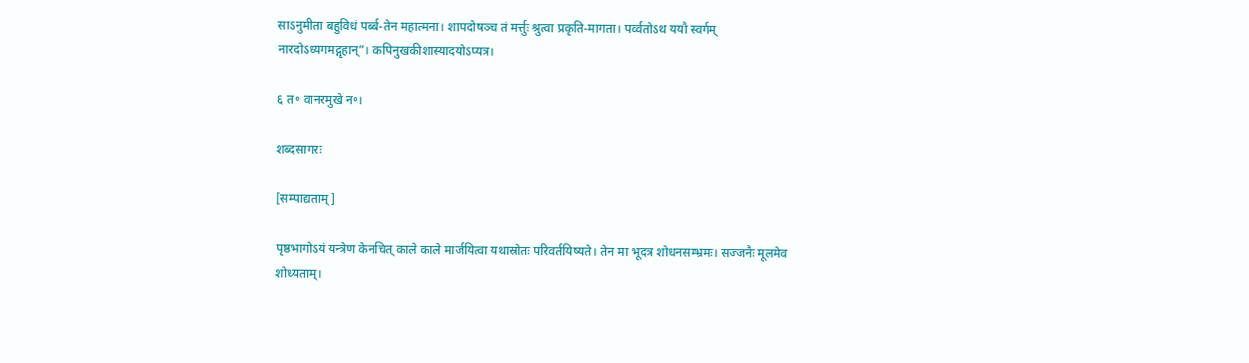साऽनुमीता बहुविधं पर्ब्ब-तेन महात्मना। शापदोषञ्च तं मर्त्तुः श्रुत्वा प्रकृति-मागता। पर्व्वतोऽथ ययौ स्वर्गम् नारदोऽध्यगमद्गृहान्”। कपिनुखकीशास्यादयोऽप्यत्र।

६ त॰ वानरमुखे न॰।

शब्दसागरः

[सम्पाद्यताम्]

पृष्ठभागोऽयं यन्त्रेण केनचित् काले काले मार्जयित्वा यथास्रोतः परिवर्तयिष्यते। तेन मा भूदत्र शोधनसम्भ्रमः। सज्जनैः मूलमेव शोध्यताम्।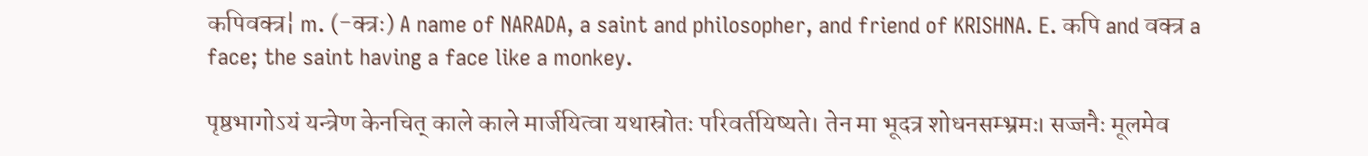कपिवक्त्र¦ m. (-क्त्रः) A name of NARADA, a saint and philosopher, and friend of KRISHNA. E. कपि and वक्त्र a face; the saint having a face like a monkey.

पृष्ठभागोऽयं यन्त्रेण केनचित् काले काले मार्जयित्वा यथास्रोतः परिवर्तयिष्यते। तेन मा भूदत्र शोधनसम्भ्रमः। सज्जनैः मूलमेव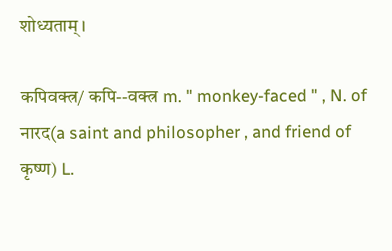शोध्यताम्।

कपिवक्त्र/ कपि--वक्त्र m. " monkey-faced " , N. of नारद(a saint and philosopher , and friend of कृष्ण) L.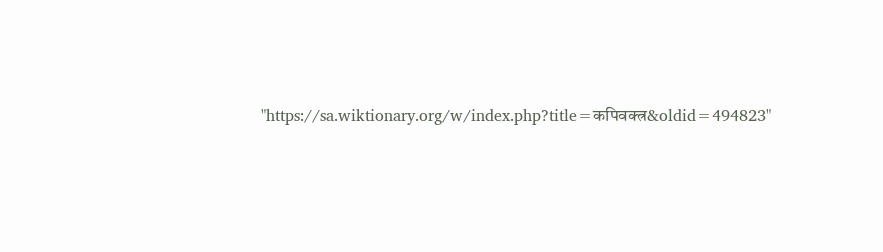"https://sa.wiktionary.org/w/index.php?title=कपिवक्त्र&oldid=494823"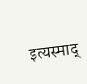इत्यस्माद्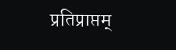प्रतिप्राप्तम्